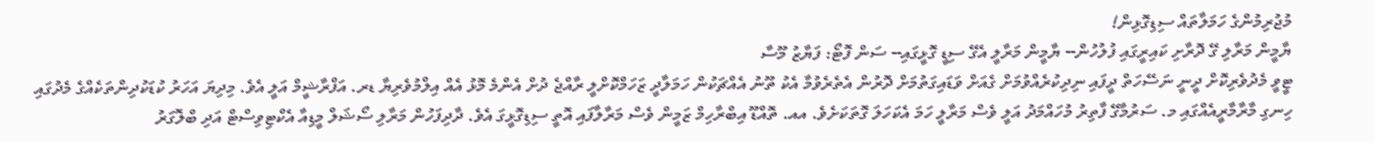މުޖުރިމުންގެ ހަމަލާތައް ސިޑިގޮޅިން!
ޔާމީން މަރާލި ގޭ ދޮރާށި ކައިރީގައި ފުލުހުން-- ޔާމީން މަރާލީ އެގޭ ސިޑީ ގޮޅީގައި-- ސަން ފޮޓޯ: ފަޔާޒު މޫސާ
ޓީވީ މެދުވެރިކޮށް ދީނީ ނަސޭހަތް ދީފައި ނިދިކުރެއްވުމަށް ގެއަށް ވަޑައިގަތުމަށް ދޮރުން އެތެރެވުމާ އެކު ތޫނު އެއްޗަކުން ހަމަލާދީ ޒަހަމްކޮށްލީ ރާއްޖެ ދުށް އެންމެ މޮޅު އެއް އިލްމުވެރިޔާ ޑރ. އަފްރާޝީމް އަލީ އެވެ. މިދިޔަ އަހަރު ކުޑަކުދިންތަކެއްގެ މެދުގައި ހިނގި މާރާމާރީއެއްގައި މ. ސަރުމާގޭ ފާތިރު މުހައްމަދު އަލީ ވެސް މަރާލީ ހަމަ އެކަހަލަ ގޮތަކަށެވެ. އއ. ތޮއްޑޫ އިބްރާހިމް ޒަމީން ވެސް މަރާލާފައި އޮތީ ސިޑިގޮޅީގަ އެވެ. ދާދިފަހުން މަރާލި ސޯޝަލް މީޑިއާ އެކްޓިވިސްޓް އަދި ބްލޮގަރު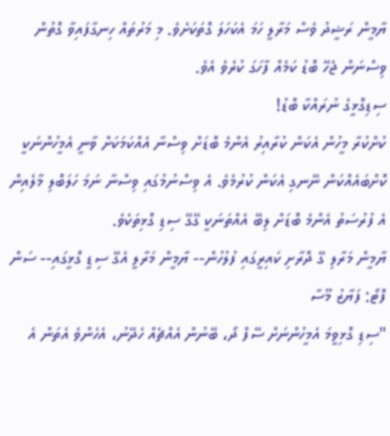ޔާމީން ރަޝީދު ވެސް މަރާލީ ހަމަ އެކަހަލަ ގޮތަކަށެވެ. މި މަރުތައް ހިނގާފައިވާ ގޮތުން ވިސްނަން ޖެހޭ ބޮޑު ކަމެއް ފާހަގަ ކުރެވެ އެވެ.
ސިޑިގޮޅީގެ ނުރައްކާ ބޮޑު!
ކުށްކުރާ މީހުން އެކަން ކުރާއިރު އެންމެ ބޮޑަށް ވިސްނާ އެއްކަމަކަށް ވާނީ އެމީހުންނަކީ ކޮށްބައެއްކަން ނޭނގި އެކަން ކުރުމެވެ. އެ ވިސްނުމުގައި ވިސްނާ ނަމަ ހަލަބޮލި މާލެއިން އެ ފުރުސަތު އެންމެ ބޮޑަށް ލިބޭ އެއްތަނަކީ ގޭގޭ ސިޑި ގޮޅިތަކެވެ.
ޔާމީން މަރާލި ގޭ ދޮރާށި ކައިރީގައި ފުލުހުން-- ޔާމީން މަރާލީ އެގޭ ސިޑީ ގޮޅީގައި-- ސަން ފޮޓޯ: ފަޔާޒު މޫސާ
"ސިޑި ގޮޅިވީމަ އެމީހުންނަށް ސޭފް ދޯ، ބޭނުން އެއްޗެއް ހެދޭނު، އެހެންވެ އެތަން އެ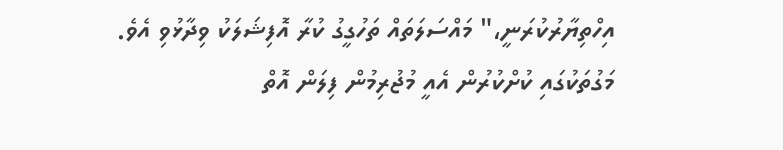އިހްތިޔާރުކުރަނީ،" މައްސަލަތައް ތަހުގީގު ކުރާ އޮފިޝަލަކު ވިދާޅުވި އެވެ.
މަގުތަކުގައި ކުށްކުރުން އެއީ މުޖުރިމުން ފިލަން އޮތް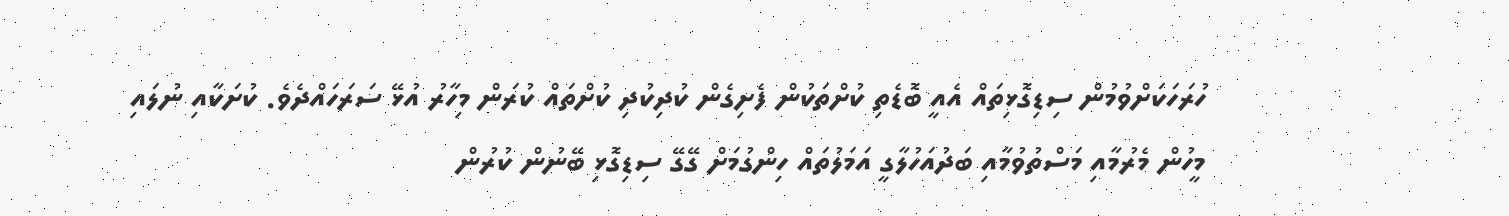ހުރަހަކަށްވުމުން ސިޑިގޮޅިތައް އެއީ ބޮޑެތި ކުށްތަކުން ފެށިގެން ކުދިކުދި ކުށްތައް ކުރަން މިހާރު އުޅޭ ސަރަހައްދެވެ. ކުށަކާއި ނުލައި މީހުން މެރުމާއި މަސްތުވުމާއި ބަދުއަހުލާގީ އަމަލުތައް ހިންގުމަށް ގޭގޭ ސިޑިގޮޅި ބޭނުން ކުރުން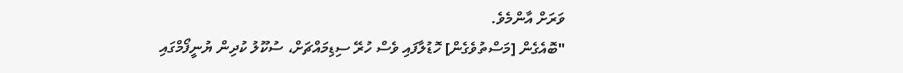ވަރަށް އާންމެވެ.
"ބޮއެގެން [މަސްތުވެގެން] ހޮޑުލާފައި ވެސް ހުރޭ ސިޑިމައްޗަށް، ސުކޫލު ކުދިން ޔުނީފޯމްގައި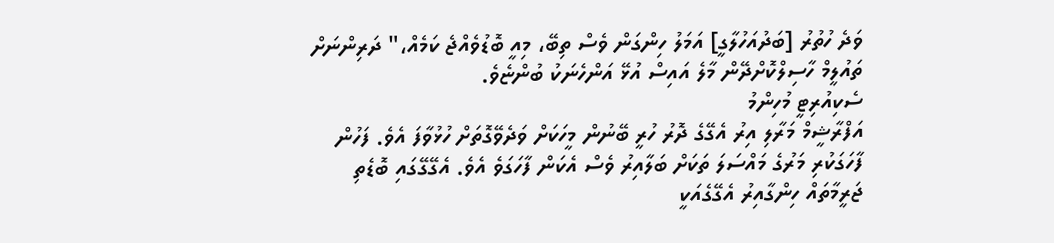ވަދެ ހުތުރު [ބަދުއަހުލާގީ] އަމަލު ހިންގަން ވެސް ތިބޭ، މިއީ ބޮޑުވެއްޖެ ކަމެއް،" ދަރިންނަށް ތައުލީމް ހާސިލްކޮށްދޭން މާލެ އައިސް އުޅޭ އަންހެނަކު ބުންޏެވެ.
ސެކިއުރިޓީ މުހިންމު
އަފްރާޝީމް މަރާލި އިރު އެގޭގެ ދޮރު ހުރީ ބޭނުން މީހަކަށް ވަދެވޭގޮތަށް ހުޅުވާފަ އެވެ. ފަހުން ފާހަގަކުރި މަރުގެ މައްސަލަ ތަކަށް ބަލާއިރު ވެސް އެކަން ފާހަގަވެ އެވެ. އެގޭގޭގައި ބޮޑެތި ޖަރީމާތައް ހިންގާއިރު އެގޭގެއަކީ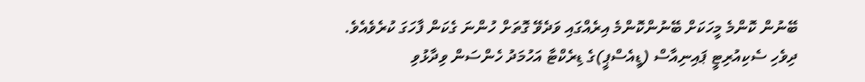ބޭނުން ކޮންމެ މީހަކަށް ބޭނުންކޮންމެ އިރެއްގައި ވަދެވޭ ގޮތަށް ހުންނަ ގެކަން ފާހަގަ ކުރެވެއެވެ.
ދިވެހި ސެކިއުރިޓީ ޕައިނިއާސް (ޑީއެސްޕީ)ގެ ޑިރެކްޓާ އަހުމަދު ހެންސަން ވިދާޅުވި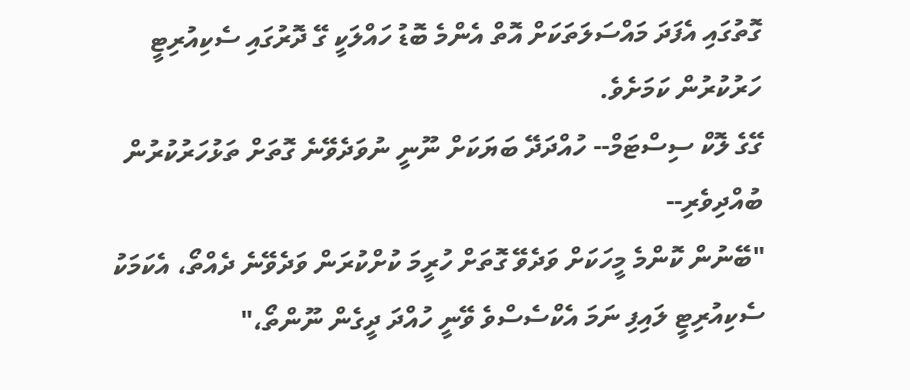ގޮތުގައި އެފަދަ މައްސަލަތަކަށް އޮތް އެންމެ ބޮޑު ހައްލަކީ ގޭ ދޮރުގައި ސެކިއުރިޓީ ހަރުކުރުން ކަމަށެވެ.
ގޭގެ ލޮކް ސިސްޓަމް-- ހުއްދަދޭ ބަޔަކަށް ނޫނީ ނުވަދެވޭނެ ގޮތަށް ތަޅުހަރުކުރުން ބުއްދިވެރި--
"ބޭނުން ކޮންމެ މީހަކަށް ވަދެވޭ ގޮތަށް ހުރީމަ ކުށްކުރަން ވަދެވޭނެ ދެއްތޯ، އެކަމަކު ސެކިއުރިޓީ ލައިފި ނަމަ އެކްސެސްވެ ވޭނީ ހުއްދަ ދީގެން ނޫންތޯ،"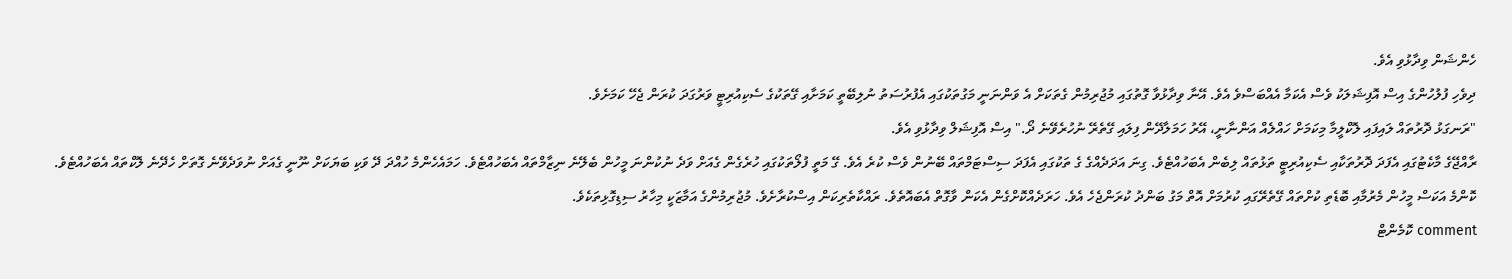ހެންޝަން ވިދާޅުވި އެވެ.
ދިވެހި ފުލުހުންގެ އިސް އޮފިޝަލަކު ވެސް އެކަމާ އެއްބަސްވެ އެވެ. އޭނާ ވިދާޅުވާ ގޮތުގައި މުޖުރިމުން ގެތަކަށް އެ ވަންނަނީ މަގުތަކުގައި އެފުރުސަތު ނުލިބޭތީ ކަމަށާއި ގޭތަކުގެ ސެކިއުރިޓީ ވަރުގަދަ ކުރަން ޖެހޭ ކަމަށެވެ.
"ރަނގަޅު ދޮރުތައް ލައިފައި ލޮކްލީމާ މިކަމަށް ހައްލެއް އަންނާނީ، އޭރު ހަމަލާދޭން ފިލައި ގޭތެރޭ ނުހުރެވޭނެ ދޯ." އިސް އޮފިޝަލް ވިދާޅުވި އެވެ.
ރާއްޖޭގެ މާކެޓުގައި އެފަދަ ދޮރުތަކާއި ސެކިއުރިޓީ ތަޅުތައް ލިބެން އެބަހުއްޓެވެ. ގިނަ އަދަދެއްގެ ގެ ތަކުގައި އެފަދަ ސިސްޓަމްތައް ބޭނުން ވެސް ކުރެ އެވެ. ގޭ މަތީ ފުލޯތަކުގައި ހުރެގެން ގެއަށް ވަދެ ނުކުންނަ މީހުން ބެލޭނެ ނިޒާމްތައް އެބަހުއްޓެވެ. ހަމައެހެންމެ ހުއްދަ ދޭ ވަކި ބަޔަކަށް ނޫނީ ގެއަށް ނުވަދެވޭނެ ގޮތަށް ހެދޭނެ ލޮކްތައް އެބަހުއްޓެވެ.
ކޮންމެ އަކަސް މީހުން މެރުމާއި ބޮޑެތި ކުށްތައް ގޭތެރޭގައި ކުރުމަށް އޮތް މަގު ބަންދު ކުރަންޖެހެ އެވެ. ހަރަދެއްކޮށްގެން އެކަން ވާގޮތް އެބައޮތެވެ. ރައްކާތެރިކަން އިސްކުރާށެވެ. މުޖުރިމުންގެ އަމާޒަކީ މިހާރު ސިޑިގޮޅިތަކެވެ.
comment ކޮމެންޓް